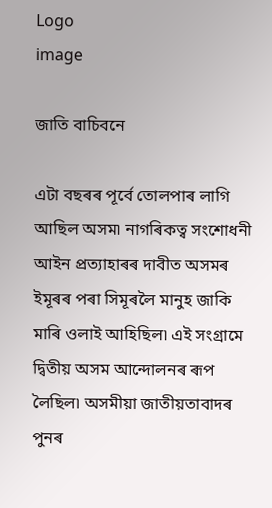Logo
image

জাতি বাচিবনে

এটা বছৰৰ পূৰ্বে তোলপাৰ লাগি আছিল অসম৷ নাগৰিকত্ব সংশোধনী আইন প্ৰত্যাহাৰৰ দাবীত অসমৰ ইমূৰৰ পৰা সিমূৰলৈ মানুহ জাকি মাৰি ওলাই আহিছিল৷ এই সংগ্ৰামে দ্বিতীয় অসম আন্দোলনৰ ৰূপ লৈছিল৷ অসমীয়া জাতীয়তাবাদৰ পুনৰ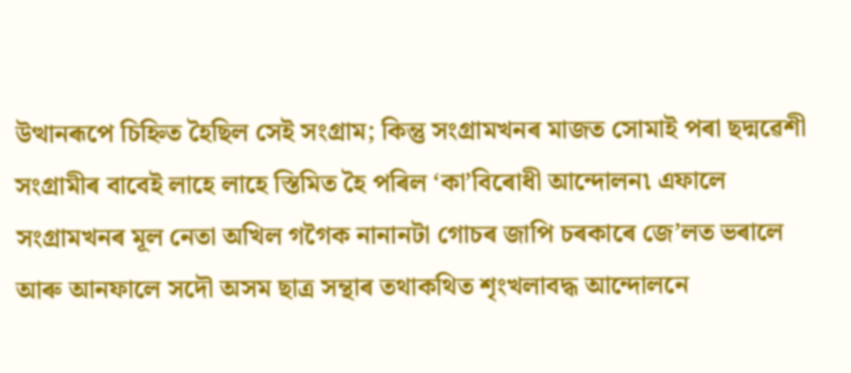উত্থানৰূপে চিহ্নিত হৈছিল সেই সংগ্ৰাম; কিন্তু সংগ্ৰামখনৰ মাজত সোমাই পৰা ছদ্মৱেশী সংগ্ৰামীৰ বাবেই লাহে লাহে স্তিমিত হৈ পৰিল ‘কা’বিৰোধী আন্দোলন৷ এফালে সংগ্ৰামখনৰ মূল নেতা অখিল গগৈক নানানটা গোচৰ জাপি চৰকাৰে জে’লত ভৰালে আৰু আনফালে সদৌ অসম ছাত্ৰ সন্থাৰ তথাকথিত শৃংখলাবদ্ধ আন্দোলনে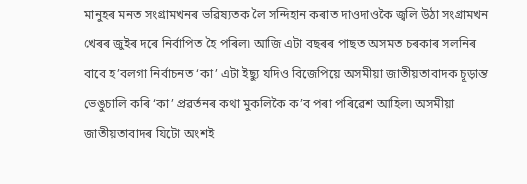মানুহৰ মনত সংগ্ৰামখনৰ ভৱিষ্যতক লৈ সন্দিহান কৰাত দাওদাওকৈ জ্বলি উঠা সংগ্ৰামখন খেৰৰ জুইৰ দৰে নিৰ্বাপিত হৈ পৰিল৷ আজি এটা বছৰৰ পাছত অসমত চৰকাৰ সলনিৰ বাবে হ’বলগা নিৰ্বাচনত ‘কা’ এটা ইছ্যু যদিও বিজেপিয়ে অসমীয়া জাতীয়তাবাদক চূড়ান্ত ভেঙুচালি কৰি ‘কা’ প্ৰৱৰ্তনৰ কথা মুকলিকৈ ক’ব পৰা পৰিৱেশ আহিল৷ অসমীয়া জাতীয়তাবাদৰ যিটো অংশই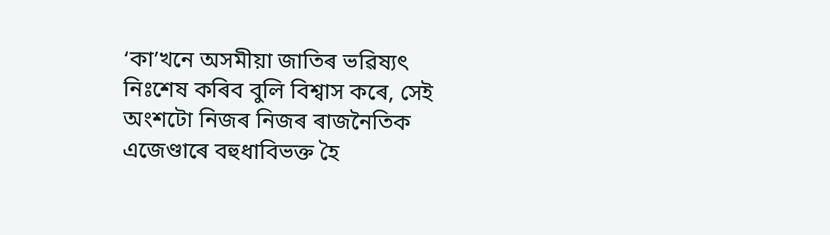‘কা’খনে অসমীয়া জাতিৰ ভৱিষ্যৎ নিঃশেষ কৰিব বুলি বিশ্বাস কৰে, সেই অংশটো নিজৰ নিজৰ ৰাজনৈতিক এজেণ্ডাৰে বহুধাবিভক্ত হৈ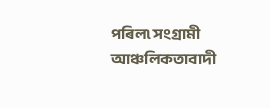পৰিল৷ সংগ্ৰামী আঞ্চলিকতাবাদী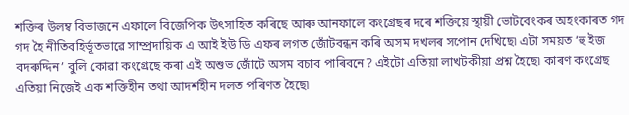শক্তিৰ উলম্ব বিভাজনে এফালে বিজেপিক উৎসাহিত কৰিছে আৰু আনফালে কংগ্ৰেছৰ দৰে শক্তিয়ে স্থায়ী ভোটবেংকৰ অহংকাৰত গদ গদ হৈ নীতিবহিৰ্ভূতভাৱে সাম্প্ৰদায়িক এ আই ইউ ডি এফৰ লগত জোঁটবন্ধন কৰি অসম দখলৰ সপোন দেখিছে৷ এটা সময়ত ‘হু ইজ বদৰুদ্দিন’ বুলি কোৱা কংগ্ৰেছে কৰা এই অশুভ জোঁটে অসম বচাব পাৰিবনে? এইটো এতিয়া লাখটকীয়া প্ৰশ্ন হৈছে৷ কাৰণ কংগ্ৰেছ এতিয়া নিজেই এক শক্তিহীন তথা আদৰ্শহীন দলত পৰিণত হৈছে৷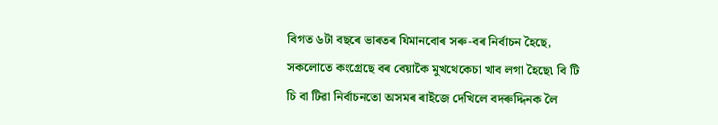বিগত ৬টা বছৰে ভাৰতৰ যিমানবোৰ সৰু-বৰ নিৰ্বাচন হৈছে, সকলোতে কংগ্ৰেছে বৰ বেয়াকৈ মুখথেকেচা খাব লগা হৈছে৷ বি টি চি বা টিৱা নিৰ্বাচনতো অসমৰ ৰাইজে দেখিলে বদৰুদ্দিনক লৈ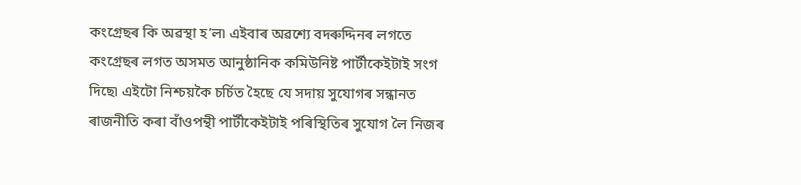কংগ্ৰেছৰ কি অৱস্থা হ’ল৷ এইবাৰ অৱশ্যে বদৰুদ্দিনৰ লগতে কংগ্ৰেছৰ লগত অসমত আনুষ্ঠানিক কমিউনিষ্ট পাৰ্টীকেইটাই সংগ দিছে৷ এইটো নিশ্চয়কৈ চৰ্চিত হৈছে যে সদায় সুযোগৰ সন্ধানত ৰাজনীতি কৰা বাঁওপন্থী পাৰ্টীকেইটাই পৰিস্থিতিৰ সুযোগ লৈ নিজৰ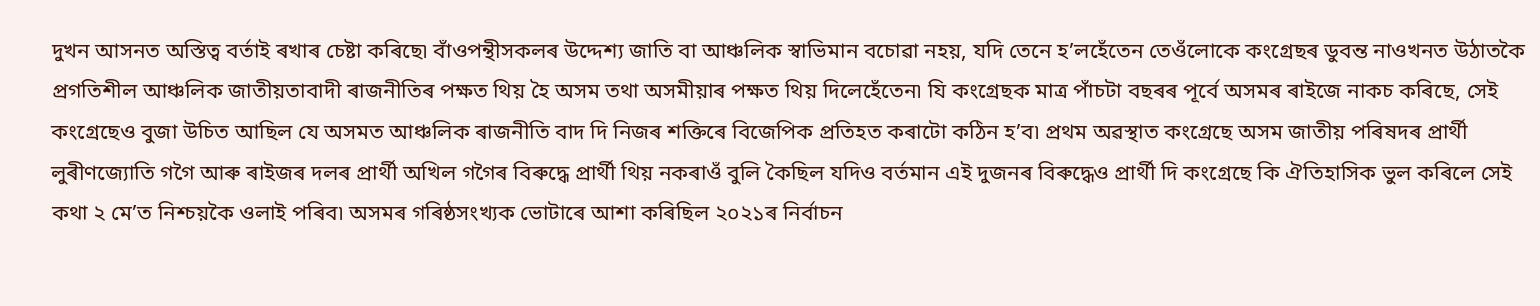দুখন আসনত অস্তিত্ব বৰ্তাই ৰখাৰ চেষ্টা কৰিছে৷ বাঁওপন্থীসকলৰ উদ্দেশ্য জাতি বা আঞ্চলিক স্বাভিমান বচোৱা নহয়, যদি তেনে হ’লহেঁতেন তেওঁলোকে কংগ্ৰেছৰ ডুবন্ত নাওখনত উঠাতকৈ প্ৰগতিশীল আঞ্চলিক জাতীয়তাবাদী ৰাজনীতিৰ পক্ষত থিয় হৈ অসম তথা অসমীয়াৰ পক্ষত থিয় দিলেহেঁতেন৷ যি কংগ্ৰেছক মাত্ৰ পাঁচটা বছৰৰ পূৰ্বে অসমৰ ৰাইজে নাকচ কৰিছে, সেই কংগ্ৰেছেও বুজা উচিত আছিল যে অসমত আঞ্চলিক ৰাজনীতি বাদ দি নিজৰ শক্তিৰে বিজেপিক প্ৰতিহত কৰাটো কঠিন হ’ব৷ প্ৰথম অৱস্থাত কংগ্ৰেছে অসম জাতীয় পৰিষদৰ প্ৰাৰ্থী লুৰীণজ্যোতি গগৈ আৰু ৰাইজৰ দলৰ প্ৰাৰ্থী অখিল গগৈৰ বিৰুদ্ধে প্ৰাৰ্থী থিয় নকৰাওঁ বুলি কৈছিল যদিও বৰ্তমান এই দুজনৰ বিৰুদ্ধেও প্ৰাৰ্থী দি কংগ্ৰেছে কি ঐতিহাসিক ভুল কৰিলে সেই কথা ২ মে’ত নিশ্চয়কৈ ওলাই পৰিব৷ অসমৰ গৰিষ্ঠসংখ্যক ভোটাৰে আশা কৰিছিল ২০২১ৰ নিৰ্বাচন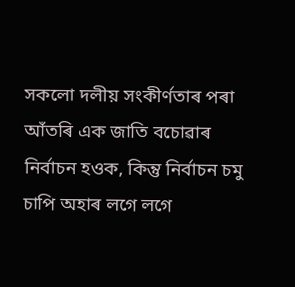সকলো দলীয় সংকীৰ্ণতাৰ পৰা আঁতৰি এক জাতি বচোৱাৰ নিৰ্বাচন হওক, কিন্তু নিৰ্বাচন চমু চাপি অহাৰ লগে লগে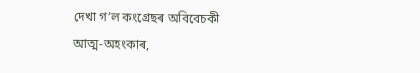দেখা গ’ল কংগ্ৰেছৰ অবিবেচকী আত্ম-অহংকাৰ,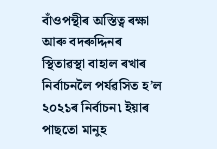বাঁওপন্থীৰ অস্তিত্ব ৰক্ষা আৰু বদৰুদ্দিনৰ স্থিতাৱস্থা বাহাল ৰখাৰ নিৰ্বাচনলৈ পৰ্যৱসিত হ’ল ২০২১ৰ নিৰ্বাচন৷ ইয়াৰ পাছতো মানুহ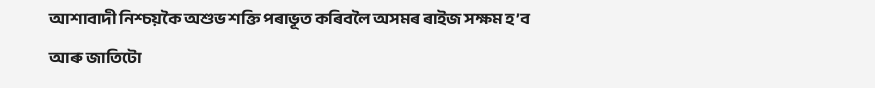আশাবাদী নিশ্চয়কৈ অশুভ শক্তি পৰাভূত কৰিবলৈ অসমৰ ৰাইজ সক্ষম হ’ব আৰু জাতিটো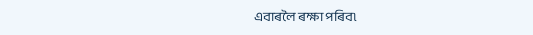এবাৰলৈ ৰক্ষা পৰিব৷